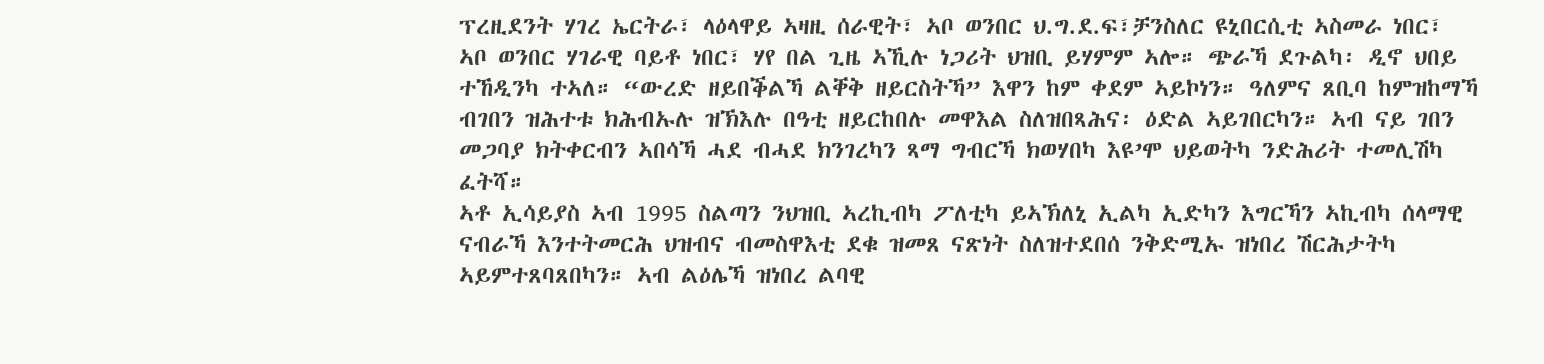ፕረዚደንት ሃገረ ኤርትራ፣ ላዕላዋይ ኣዛዚ ሰራዊት፣ ኣቦ ወንበር ህ.ግ.ደ.ፍ፣ቻንስለር ዩኒበርሲቲ ኣስመራ ነበር፣ ኣቦ ወንበር ሃገራዊ ባይቶ ነበር፣ ሃየ በል ጊዜ ኣኺሉ ነጋሪት ህዝቢ ይሃምም ኣሎ። ጭራኻ ደጉልካ፡ ዲኖ ህበይ ተኸዲንካ ተኣለ። “ውረድ ዘይበቕልኻ ልቐቅ ዘይርስትኻ” እዋን ከም ቀደም ኣይኮነን። ዓለምና ጸቢባ ከምዝከማኻ ብገበን ዝሕተቱ ክሕብኡሉ ዝኽእሉ በዓቲ ዘይርከበሉ መዋእል ስለዝበጻሕና፡ ዕድል ኣይገበርካን። ኣብ ናይ ገበን መጋባያ ክትቀርብን ኣበሳኻ ሓደ ብሓደ ክንገረካን ጻማ ግብርኻ ክወሃበካ እዩ’ሞ ህይወትካ ንድሕሪት ተመሊሽካ ፈትሻ።
ኣቶ ኢሳይያስ ኣብ 1995 ስልጣን ንህዝቢ ኣረኪብካ ፖለቲካ ይኣኽለኒ ኢልካ ኢድካን እግርኻን ኣኪብካ ሰላማዊ ናብራኻ እንተትመርሕ ህዝብና ብመስዋእቲ ደቁ ዝመጸ ናጽነት ስለዝተደበሰ ንቅድሚኡ ዝነበረ ሽርሕታትካ ኣይምተጸባጸበካን። ኣብ ልዕሌኻ ዝነበረ ልባዊ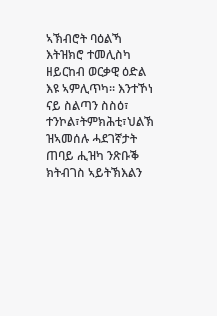ኣኽብሮት ባዕልኻ እትዝክሮ ተመሊስካ ዘይርከብ ወርቃዊ ዕድል እዩ ኣምሊጥካ። እንተኾነ ናይ ስልጣን ስስዕ፣ ተንኮል፣ትምክሕቲ፣ህልኽ ዝኣመሰሉ ሓደገኛታት ጠባይ ሒዝካ ንጽቡቕ ክትብገስ ኣይትኽእልን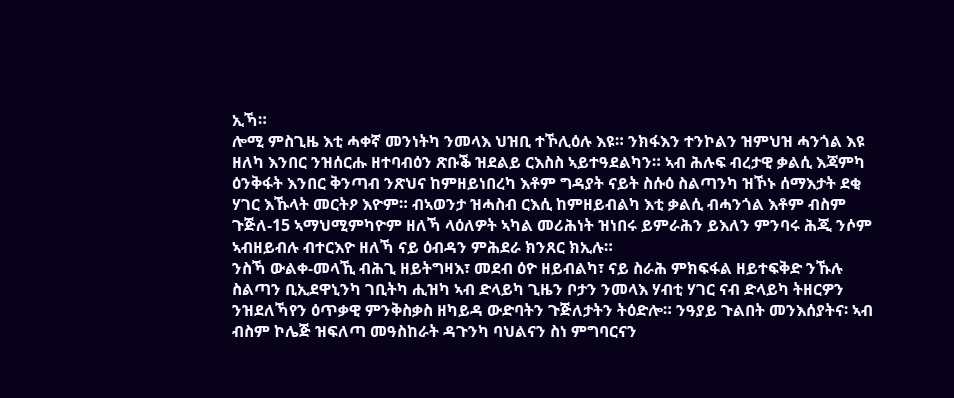ኢኻ።
ሎሚ ምስጊዜ እቲ ሓቀኛ መንነትካ ንመላእ ህዝቢ ተኾሊዕሉ እዩ። ንክፋእን ተንኮልን ዝምህዝ ሓንጎል እዩ ዘለካ እንበር ንዝሰርሑ ዘተባብዕን ጽቡቕ ዝደልይ ርእስስ ኣይተዓደልካን። ኣብ ሕሉፍ ብረታዊ ቃልሲ እጃምካ ዕንቅፋት እንበር ቅንጣብ ንጽህና ከምዘይነበረካ እቶም ግዳያት ናይት ስሱዕ ስልጣንካ ዝኾኑ ሰማእታት ደቂ ሃገር እኹላት መርትዖ እዮም። ብኣወንታ ዝሓስብ ርእሲ ከምዘይብልካ እቲ ቃልሲ ብሓንጎል እቶም ብስም ጉጅለ-15 ኣማህሚምካዮም ዘለኻ ላዕለዎት ኣካል መሪሕነት ዝነበሩ ይምራሕን ይእለን ምንባሩ ሕጂ ንሶም ኣብዘይብሉ ብተርእዮ ዘለኻ ናይ ዕብዳን ምሕደራ ክንጸር ክኢሉ።
ንስኻ ውልቀ-መላኺ ብሕጊ ዘይትግዛእ፣ መደብ ዕዮ ዘይብልካ፣ ናይ ስራሕ ምክፍፋል ዘይተፍቅድ ንኹሉ ስልጣን ቢኢደዋኒንካ ገቢትካ ሒዝካ ኣብ ድላይካ ጊዜን ቦታን ንመላእ ሃብቲ ሃገር ናብ ድላይካ ትዘርዎን ንዝደለኻየን ዕጥቃዊ ምንቅስቃስ ዘካይዳ ውድባትን ጉጅለታትን ትዕድሎ። ንዓያይ ጉልበት መንእሰያትና፡ ኣብ ብስም ኮሌጅ ዝፍለጣ መዓስከራት ዳጉንካ ባህልናን ስነ ምግባርናን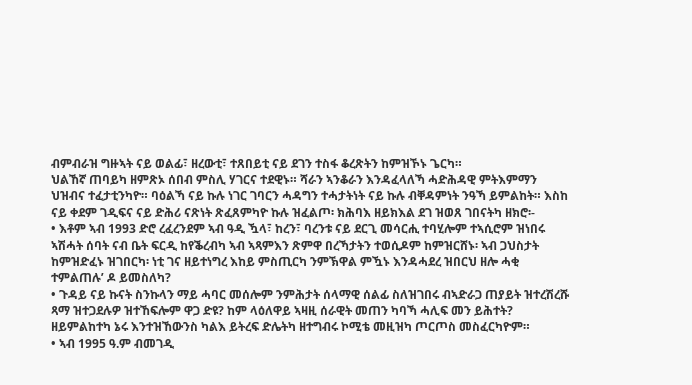ብምብራዝ ግዙኣት ናይ ወልፊ፣ ዘረውቲ፣ ተጸበይቲ ናይ ደገን ተስፋ ቆረጽትን ከምዝኾኑ ጌርካ።
ህልኸኛ ጠባይካ ዘምጽኦ ሰበብ ምስሊ ሃገርና ተደዊኑ። ሻራን ኣንቆራን እንዳፈላለኻ ሓድሕዳዊ ምትእምማን ህዝብና ተፈታቲንካዮ። ባዕልኻ ናይ ኩሉ ነገር ገባርን ሓዳግን ተሓታትነት ናይ ኩሉ ብቐዳምነት ንዓኻ ይምልከት። እስከ ናይ ቀደም ገዲፍና ናይ ድሕሪ ናጽነት ጽፈጸምካዮ ኩሉ ዝፈልጦ፡ ክሕባእ ዘይክእል ደገ ዝወጸ ገበናትካ ዘክሮ፡-
• እቶም ኣብ 1993 ድሮ ረፈረንደም ኣብ ዓዲ ዃላ፣ ከረን፣ ባረንቱ ናይ ደርጊ መሳርሒ ተባሂሎም ተኣሲሮም ዝነበሩ ኣሽሓት ሰባት ናብ ቤት ፍርዲ ከየቕረብካ ኣብ ኣጻምእን ጽምዋ በረኻታትን ተወሲዶም ከምዝርሸኑ፡ ኣብ ጋህስታት ከምዝድፈኑ ዝገበርካ፡ ነቲ ገና ዘይተነግረ እከይ ምስጢርካ ንምኽዋል ምዃኑ እንዳሓደረ ዝበርህ ዘሎ ሓቂ ተምልጠሉ’ ዶ ይመስለካ?
• ጉዳይ ናይ ኩናት ስንኩላን ማይ ሓባር መሰሎም ንምሕታት ሰላማዊ ሰልፊ ስለዝገበሩ ብኣድራጋ ጠያይት ዝተረሽረሹ ጻማ ዝተጋደሉዎ ዝተኸፍሎም ዋጋ ድዩ? ከም ላዕለዋይ ኣዛዚ ሰራዊት መጠን ካባኻ ሓሊፍ መን ይሕተት? ዘይምልከተካ ኔሩ እንተዝኸውንስ ካልእ ይትረፍ ድሌትካ ዘተግብሩ ኮሚቴ መዚዝካ ጦርጦስ መስፈርካዮም።
• ኣብ 1995 ዓ.ም ብመገዲ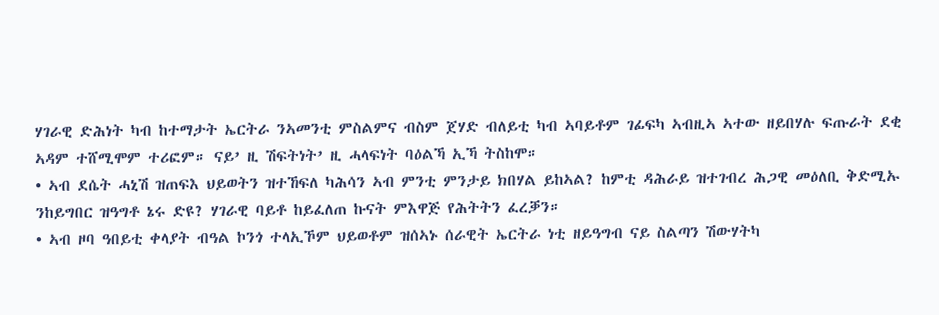ሃገራዊ ድሕነት ካብ ከተማታት ኤርትራ ንኣመንቲ ምስልምና ብስም ጀሃድ ብለይቲ ካብ ኣባይቶም ገፊፍካ ኣብዚኣ ኣተው ዘይበሃሉ ፍጡራት ደቂ ኣዳም ተሸሚሞም ተሪፎም። ናይ’ ዚ ሽፍትነት’ ዚ ሓላፍነት ባዕልኻ ኢኻ ትስከሞ።
• ኣብ ደሴት ሓኒሽ ዝጠፍእ ህይወትን ዝተኸፍለ ካሕሳን ኣብ ምንቲ ምንታይ ክበሃል ይከኣል? ከምቲ ዳሕራይ ዝተገብረ ሕጋዊ መዕለቢ ቅድሚኡ ንከይግበር ዝዓግቶ ኔሩ ድዩ? ሃገራዊ ባይቶ ከይፈለጠ ኩናት ምእዋጅ የሕትትን ፈረቓን።
• ኣብ ዞባ ዓበይቲ ቀላያት ብዓል ኮንጎ ተላኢኾም ህይወቶም ዝሰኣኑ ሰራዊት ኤርትራ ነቲ ዘይዓግብ ናይ ስልጣን ሽውሃትካ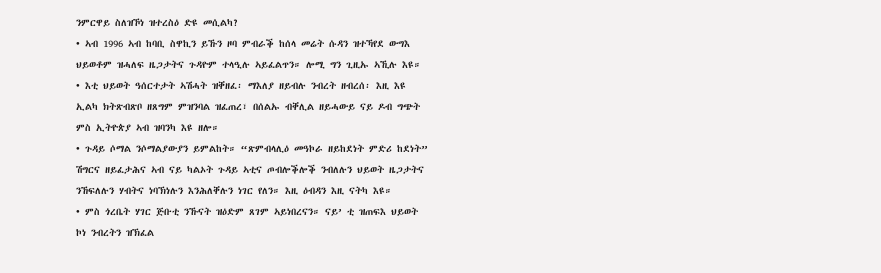ንምርዋይ ስለዝኾነ ዝተረስዕ ድዩ መሲልካ?
• ኣብ 1996 ኣብ ከባቢ ስዋኪን ይኹን ዞባ ምብራቕ ከሰላ መሬት ሱዳን ዝተኻየደ ውግእ ህይወቶም ዝሓለፍ ዜጋታትና ጉዳዮም ተላዒሉ ኣይፈልጥን። ሎሚ ግን ጊዚኡ ኣኺሉ እዩ።
• እቲ ህይወት ዓሰርተታት ኣሽሓት ዝቐዘፈ፡ ማእለያ ዘይብሉ ንብረት ዘብረሰ፡ እዚ እዩ ኢልካ ክትጽብጽቦ ዘጸግም ምዝንባል ዝፈጠረ፣ በሰልኡ ብቐሊል ዘይሓውይ ናይ ዶብ ግጭት ምስ ኢትዮጵያ ኣብ ዝባንካ እዩ ዘሎ።
• ጉዳይ ሶማል ንሶማልያውያን ይምልከት። “ጽምብላሊዕ መዓኮራ ዘይከደነት ምድሪ ከደነት” ሽግርና ዘይፈታሕና ኣብ ናይ ካልኦት ጉዳይ ኣቲና ጦብሎቕሎቕ ንብለሉን ህይወት ዜጋታትና ንኸፍለሉን ሃብትና ነባኽነሉን እንሕለቐሉን ነገር የለን። እዚ ዕብዳን እዚ ናትካ እዩ።
• ምስ ጎረቤት ሃገር ጅቡቲ ንኹናት ዝዕድም ጸገም ኣይነበረናን። ናይ’ ቲ ዝጠፍእ ህይወት ኮነ ንብረትን ዝኽፈል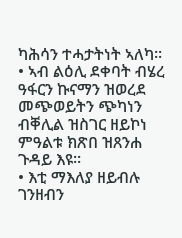ካሕሳን ተሓታትነት ኣለካ።
• ኣብ ልዕሊ ደቀባት ብሄረ ዓፋርን ኩናማን ዝወረደ መጭወይትን ጭካነን ብቐሊል ዝስገር ዘይኮነ ምዓልቱ ክጽበ ዝጸንሐ ጉዳይ እዩ።
• እቲ ማእለያ ዘይብሉ ገንዘብን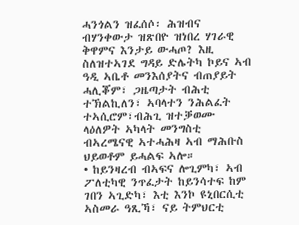ሓንጎልን ዝፈሰሶ፡ ሕዝብና ብሃንቀውታ ዝጽበዮ ዝነበረ ሃገራዊ ቅዋምና እንታይ ውሓጦ? እዚ ስለዝተኣገደ ግዳይ ድሌትካ ኮይና ኣብ ዓዲ ኣቤቶ መንእሰያትና ብጠያይት ሓሊቖም፣ ጋዜጣታት ብሕቲ ተኽልኪለን፣ ኣባላተን ንሕልፈት ተኣሲሮም፣ብሕጊ ዝተቓወሙ ላዕለዎት ኣካላት መንግስቲ ብኣረሜናዊ ኣተሓሕዛ ኣብ ማሕቡስ ህይወቶም ይሓልፍ ኣሎ።
• ከይንዛረብ ብኣፍና ሎጊምካ፣ ኣብ ፖለቲካዊ ንጥፈታት ከይንሳተፍ ከም ገበን ኣጊድካ፣ እቲ እንኮ ዩኒበርሲቲ ኣስመራ ዓጺኻ፣ ናይ ትምህርቲ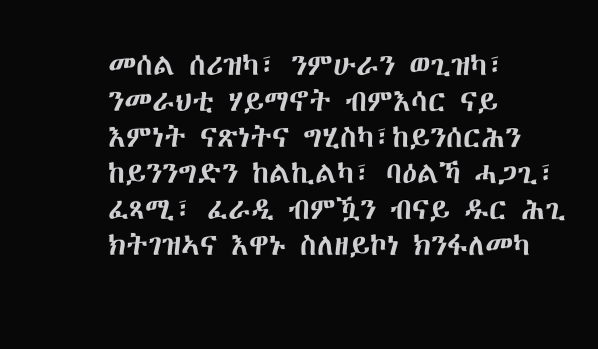መሰል ሰሪዝካ፣ ንምሁራን ወጊዝካ፣ ንመራህቲ ሃይማኖት ብምእሳር ናይ እምነት ናጽነትና ግሂስካ፣ከይንሰርሕን ከይንንግድን ከልኪልካ፣ ባዕልኻ ሓጋጊ፣ ፈጻሚ፣ ፈራዲ ብምዃን ብናይ ዱር ሕጊ ክትገዝኣና እዋኑ ስለዘይኮነ ክንፋለመካ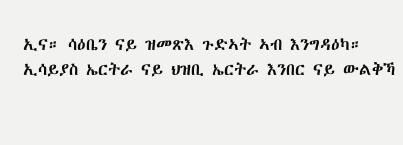ኢና። ሳዕቤን ናይ ዝመጽእ ጉድኣት ኣብ እንግዳዕካ።
ኢሳይያስ ኤርትራ ናይ ህዝቢ ኤርትራ እንበር ናይ ውልቅኻ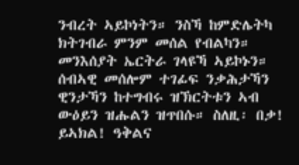ንብረት ኣይኮነትን። ንስኻ ከምድሌትካ ክትገብራ ምንም መሰል የብልካን። መንእሰያት ኤርትራ ገላዩኻ ኣይኮኑን። ሰብኣዊ መሰሎም ተገፊፍ ንቃሕታኻን ዊንታኻን ከተግብሩ ዝኽርትቱን ኣብ ውዕይን ዝሑልን ዝጥበሱ። ስለዚ፡ በቃ! ይኣክል! ዓቅልና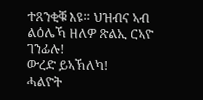ተጸንቂቑ እዩ። ህዝብና ኣብ ልዕሌኻ ዘለዎ ጽልኢ ርኣዮ ገንፊሉ!
ውረድ ይኣኽለካ!
ሓልዮት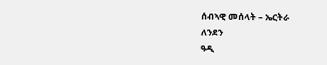ሰብኣዊ መሰላት – ኤርትራ
ለንደን
ዓዲ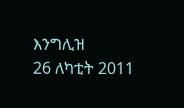እንግሊዝ
26 ለካቲት 2011